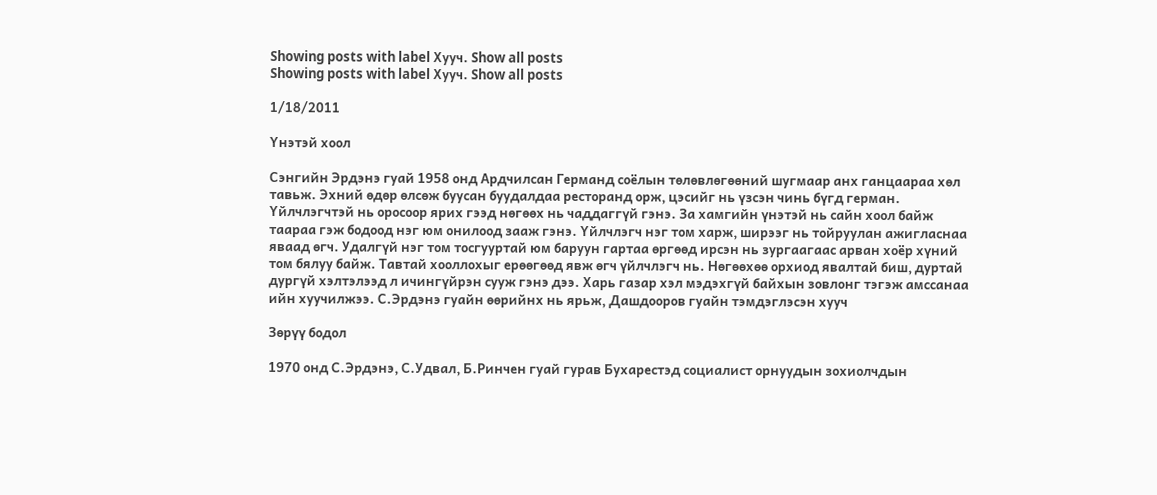Showing posts with label Хууч. Show all posts
Showing posts with label Хууч. Show all posts

1/18/2011

Үнэтэй хоол

Сэнгийн Эрдэнэ гуай 1958 онд Ардчилсан Германд соёлын төлөвлөгөөний шугмаар анх ганцаараа хөл тавьж. Эхний өдөр өлсөж буусан буудалдаа ресторанд орж, цэсийг нь үзсэн чинь бүгд герман. Үйлчлэгчтэй нь оросоор ярих гээд нөгөөх нь чаддаггүй гэнэ. За хамгийн үнэтэй нь сайн хоол байж таараа гэж бодоод нэг юм онилоод зааж гэнэ. Үйлчлэгч нэг том харж, ширээг нь тойруулан ажигласнаа яваад өгч. Удалгүй нэг том тосгууртай юм баруун гартаа өргөөд ирсэн нь зургаагаас арван хоёр хүний том бялуу байж. Тавтай хооллохыг ерөөгөөд явж өгч үйлчлэгч нь. Нөгөөхөө орхиод явалтай биш, дуртай дургүй хэлтэлээд л ичингүйрэн сууж гэнэ дээ. Харь газар хэл мэдэхгүй байхын зовлонг тэгэж амссанаа ийн хуучилжээ. С.Эрдэнэ гуайн өөрийнх нь ярьж, Дашдооров гуайн тэмдэглэсэн хууч

Зөрүү бодол

1970 онд С.Эрдэнэ, С.Удвал, Б.Ринчен гуай гурав Бухарестэд социалист орнуудын зохиолчдын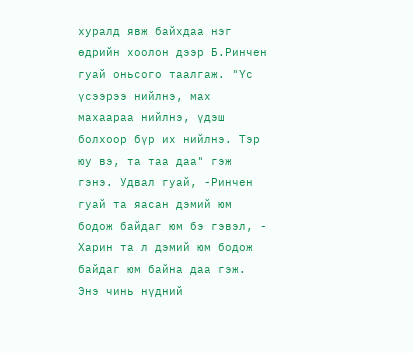хуралд явж байхдаа нэг өдрийн хоолон дээр Б.Ринчен гуай оньсого таалгаж. "Үс үсээрээ нийлнэ, мах махаараа нийлнэ, үдэш болхоор бүр их нийлнэ. Тэр юу вэ, та таа даа" гэж гэнэ. Удвал гуай, -Ринчен гуай та яасан дэмий юм бодож байдаг юм бэ гэвэл, - Харин та л дэмий юм бодож байдаг юм байна даа гэж. Энэ чинь нүдний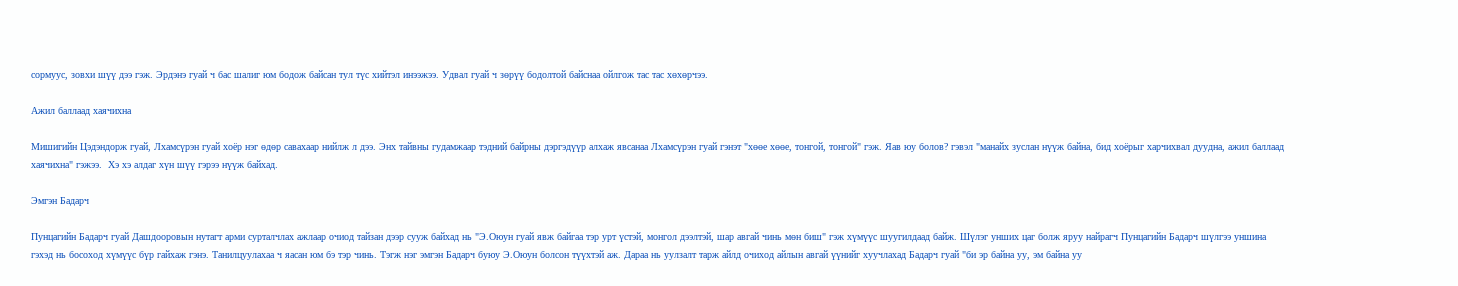сормуус, зовхи шүү дээ гэж. Эрдэнэ гуай ч бас шалиг юм бодож байсан тул түс хийтэл инээжээ. Удвал гуай ч зөрүү бодолтой байснаа ойлгож тас тас хөхөрчээ.

Ажил баллаад хаячихна

Мишигийн Цэдэндорж гуай, Лхамсүрэн гуай хоёр нэг өдөр савахаар нийлж л дээ. Энх тайвны гудамжаар тэдний байрны дэргэдүүр алхаж явсанаа Лхамсүрэн гуай гэнэт "хөөе хөөе, тонгой, тонгой" гэж. Яав юу болов? гэвэл "манайх зуслан нүүж байна, бид хоёрыг харчихвал дуудна, ажил баллаад хаячихна" гэжээ.  Хэ хэ алдаг хүн шүү гэрээ нүүж байхад.

Эмгэн Бадарч

Пунцагийн Бадарч гуай Дашдооровын нутагт арми сурталчлах ажлаар очиод тайзан дээр сууж байхад нь "Э.Оюун гуай явж байгаа тэр урт үстэй, монгол дээлтэй, шар авгай чинь мөн биш" гэж хүмүүс шуугилдаад байж. Шүлэг унших цаг болж яруу найрагч Пунцагийн Бадарч шүлгээ уншина гэхэд нь босоход хүмүүс бүр гайхаж гэнэ. Танилцуулахаа ч яасан юм бэ тэр чинь. Тэгж нэг эмгэн Бадарч буюу Э.Оюун болсон түүхтэй аж. Дараа нь уулзалт тарж айлд очиход айлын авгай үүнийг хуучлахад Бадарч гуай "би эр байна уу, эм байна уу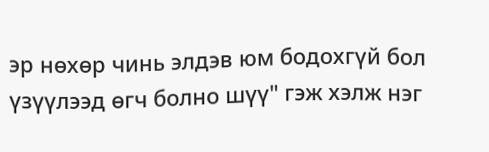эр нөхөр чинь элдэв юм бодохгүй бол үзүүлээд өгч болно шүү" гэж хэлж нэг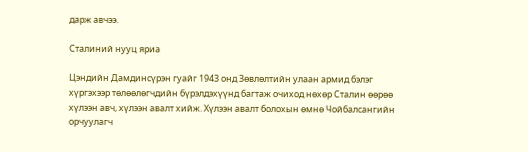дарж авчээ.

Сталиний нууц яриа

Цэндийн Дамдинсүрэн гуайг 1943 онд Зөвлөлтийн улаан армид бэлэг хүргэхээр төлөөлөгчдийн бүрэлдэхүүнд багтаж очиход нөхөр Сталин өөрөө хүлээн авч, хүлээн авалт хийж. Хүлээн авалт болохын өмнө Чойбалсангийн орчуулагч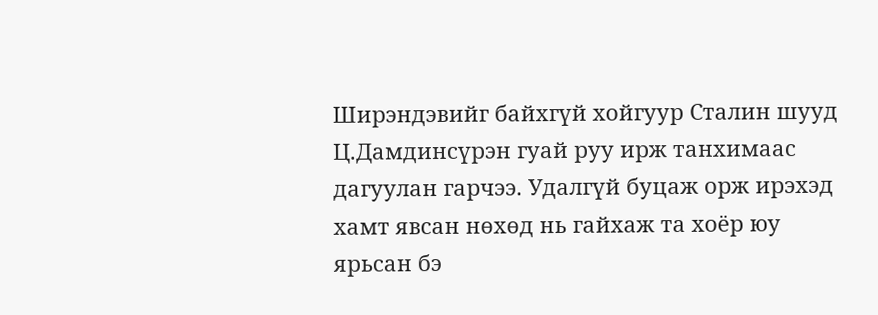Ширэндэвийг байхгүй хойгуур Сталин шууд Ц.Дамдинсүрэн гуай руу ирж танхимаас дагуулан гарчээ. Удалгүй буцаж орж ирэхэд хамт явсан нөхөд нь гайхаж та хоёр юу ярьсан бэ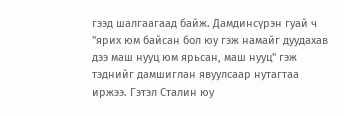гээд шалгаагаад байж. Дамдинсүрэн гуай ч "ярих юм байсан бол юу гэж намайг дуудахав дээ маш нууц юм ярьсан, маш нууц" гэж тэднийг дамшиглан явуулсаар нутагтаа иржээ. Гэтэл Сталин юу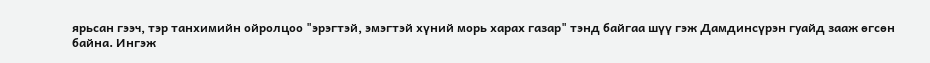ярьсан гээч, тэр танхимийн ойролцоо "эрэгтэй, эмэгтэй хүний морь харах газар" тэнд байгаа шүү гэж Дамдинсүрэн гуайд зааж өгсөн байна. Ингэж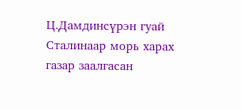Ц.Дамдинсүрэн гуай Сталинаар морь харах газар заалгасан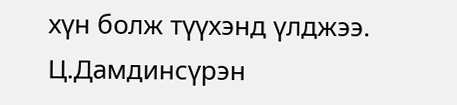хүн болж түүхэнд үлджээ. Ц.Дамдинсүрэн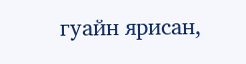гуайн ярисан,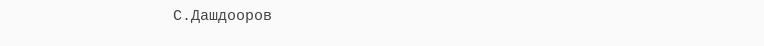С.Дашдооров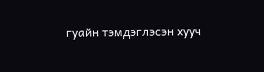гуайн тэмдэглэсэн хууч